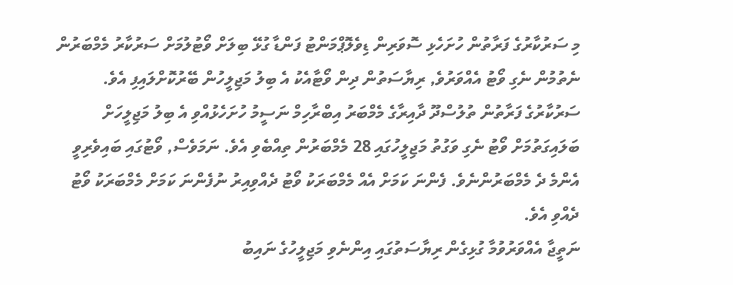މި ސަރުކާރުގެ ފަރާތުން ހުށަހެޅި ސޮވަރިން ޑިވެލޮޕްމަންޓު ފަންޑާ ގުޅޭ ބިލަށް ވޯޓުލުމަށް ސަރުކާރު މެމްބަރުން ނެތުމުން ނެގި ވޯޓު އެއްވަރުވެ, ރިޔާސަތުން ދިން ވޯޓާއެކު އެ ބިލު މަޖިލީހުން ބޭރުކޮށްލައިފި އެވެ.
ސަރުކާރުގެ ފަރާތުން ތުލުސްދޫ ދާއިރާގެ މެމްބަރު އިބްރާހިމް ނަސީމު ހުށަހެޅުއްވި އެ ބިލު މަޖިލީހަށް ބަލައިގަތުމަށް ވޯޓު ނެގި ވަގުތު މަޖިލީހުގައި 28 މެމްބަރުން ތިއްބެވި އެވެ. ނަމަވެސް, ވޯޓުގައި ބައިވެރިވީ އެންމެ ދެ މެމްބަރުންނެވެ. ފެންނަ ކަމަށް އެއް މެމްބަރަކު ވޯޓު ދެއްވިއިރު ނުފެންނަ ކަމަށް މެމްބަރަކު ވޯޓު ދެއްވި އެވެ.
ނަތީޖާ އެއްވަރުވުމާ ގުޅިގެން ރިޔާސަތުގައި އިންނެވި މަޖިލީހުގެ ނައިބު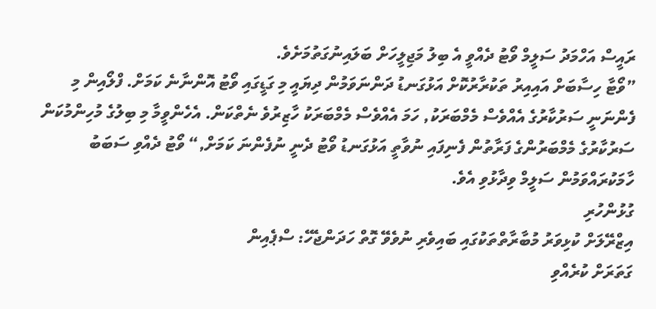ރައީސް އަހްމަދު ސަލީމް ވޯޓު ދެއްވީ އެ ބިލު މަޖިލީހަށް ބަލައިނުގަތުމަށެވެ.
”ވޯޓާ ހިސާބަށް އައިއިރު ތަކުރާރުކޮށް އަޅުގަނޑު ދަންނަވަމުން ދިޔައީ މި ގަޑީގައި ވޯޓު އޮންނާނެ ކަމަށް. ފްލޯއިން މި ފެންނަނީ ސަރުކާރުގެ އެއްވެސް މެމްބަރަކު, ހަމަ އެއްވެސް މެމްބަރަކު ހާޒިރުވެ ނެތްކަން. އެހެންވީމާ މި ބިލުގެ މުހިންމުކަން ސަރުކާރުގެ މެމްބަރުންގެ ފަރާތުން ފެނިފައި ނުވާތީ އަޅުގަނޑު ވޯޓު ދެނީ ނުފެންނަ ކަމަށް,“ ވޯޓު ދެއްވި ސަބަބު ހާމަކުރައްވަމުން ސަލީމް ވިދާޅުވި އެވެ.
ގުޅުންހުރި
އިޒްރޭލަށް ކުޅިވަރު މުބާރާތްތަކުގައި ބައިވެރި ނުވެވޭ ގޮތް ހަދަންޖެހޭ: ސްޕެއިން
ގަތަރަށް ކުރެއްވި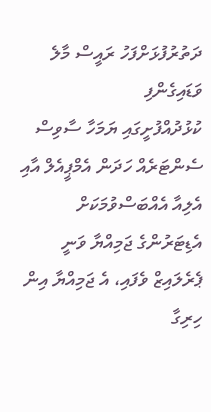ދަތުރުފުޅަށްފަހު ރައީސް މާލެ ވަޑައިގެންފި
ކުޅުދުއްފުށީގައި ޔަމަހާ ސާވިސް ސެންޓަރެއް ހަދަން އެމްޕީއެލް އާއި އެލިއާ އެއްބަސްވުމަކަށް
އެޑިޓަރުންގެ ޖަމިއްޔާ ވަނީ ޕެރެލައިޒް ވެފައި، އެ ޖަމިއްޔާ އިން ހިރިގާ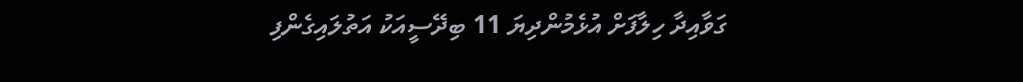ގަވާއިދާ ހިލާފަށް އުޅެމުންދިޔަ 11 ބިދޭސީއަކު އަތުލައިގެންފި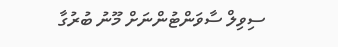ސިވިލް ސާވަންޓުންނަށް މޫނު ބުރުގާ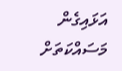އަޅައިގެން މަސައްކަތަށް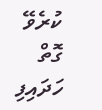ކުރެވޭ ގޮތް ހަދައިފި